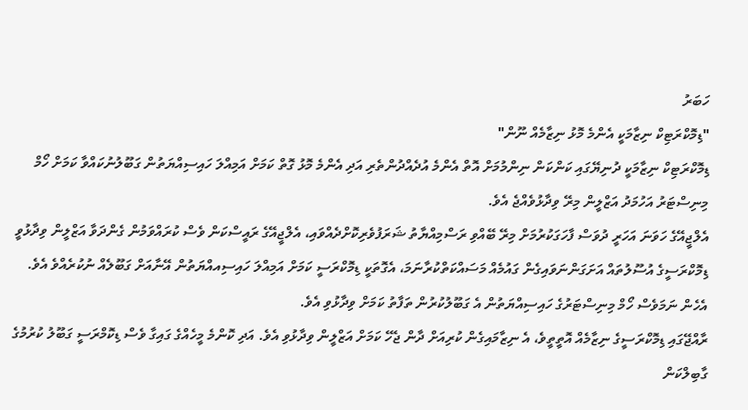ހަބަރު
"ޑިމޮކްރަޓިކް ނިޒާމަކީ އެންމެ މޮޅު ނިޒާމެއް ނޫން"
ޑިމޮކްރަޓިކް ނިޒާމަކީ ދުނިޔޭގައި ކަންކަން ނިންމުމަށް އޮތް އެންމެ އުދެއްދުންތެރި އަދި އެންމެ މޮޅު ގޮތް ކަމަށް އަމިއްލަ ހައިސިއްޔަތުން ގަބޫލުނުކައްވާ ކަމަށް ހޯމް މިނިސްޓަރު އަހުމަދު އަޒްލީން މިރޭ ވިދާޅުވެއްޖެ އެވެ.
އެލްޖީއޭގެ ހަވަނަ އަހަރީ ދުވަސް ފާހަގަކުރުމަށް މިރޭ ބޭއްވި ރަސްމިއްޔާތު ޝަރަފުވެރިކޮށްދެއްވައި، އެލްޖީއޭގެ ރައީސްކަން ވެސް ކުރައްވަމުން ގެންދަވާ އަޒްލީން ވިދާޅުވީ ޑިމޮކްރަސީގެ އުސޫލުތައް އަށަގަންނަވައިގެން ގައުމެއް މަސައްކަތްކުރާނަމަ، އެގޮތަކީ ޑިމޮކްރަސީ ކަމަށް އަމިއްލަ ހައިސިއއްޔަތުން އޭނާއަށް ގަބޫލެއް ނުކުރެއްވެ އެވެ. އެހެން ނަމަވެސް ހޯމް މިނިސްޓަރުގެ ހައިސިއްޔަތުން އެ ގަބޫލުކުރުން ތަފާތު ކަމަށް ވިދާޅުވި އެވެ.
ރާއްޖޭގައި ޑިމޮކްރަސީގެ ނިޒާމެއް އޮތީތީވެ، އެ ނިޒާމައިގެން ކުރިއަށް ދާން ޖެހޭ ކަމަށް އަޒްލީން ވިދާޅުވި އެވެ. އަދި ކޮންމެ މީހެއްގެ ގައިގާ ވެސް ޑިކޮމްރަސީ ގަބޫލު ކުރުމުގެ ގާބިލްކަން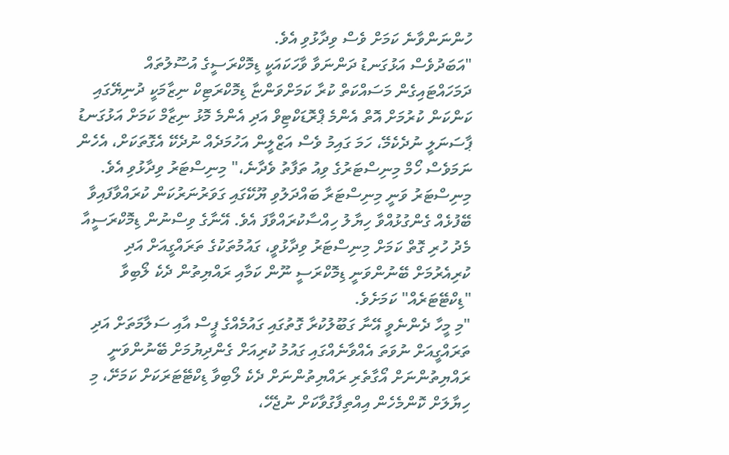ހުންނަންވާނެ ކަމަށް ވެސް ވިދާޅުވި އެވެ.
"އަބަދުވެސް އަޅުގަނޑު ދަންނަވާ ވާހަކައަކީ ޑިމޮކްރަސީގެ އުސޫލުތައް ދަމަހައްޓައިގެން މަސައްކަތް ކުރާ ކަމަށްވަންޏާ ޑިމޮކްރަޓިކް ނިޒާމަކީ ދުނިޔޭގައި ކަންކަން ކުރުމަށް އޮތް އެންމެ ޕްރޮޑަކްޓިވް އަދި އެންމެ މޮޅު ނިޒާމް ކަމަށް އަޅުގަނޑު ޕާސަނަލީ ނުދެކެމޭ، ހަމަ ގައިމު ވެސް އަޒްލީން އަހުމަދެއް ނުދެކޭ އެގޮތަކަށް، އެހެން ނަމަވެސް ހޯމް މިނިސްޓަރުގެ ވިއު ތަފާތު ވެދާނެ،" މިނިސްޓަރު ވިދާޅުވި އެވެ.
މިނިސްޓަރު ވަނީ މިނިސްޓަރާ ބައްދަލުވި ޔޫކޭގައި ގަވަރުނަރުކަން ކުރައްވާފައިވާ ބޭފުޅެއް ގެންގުޅުއްވާ ހިޔާލު ހިއްސާކުރައްވާފަ އެވެ. އޭނާގެ ވިސްނުން ޑިމޮކްރަސީއާ މެދު ހުރި ގޮތް ކަމަށް މިނިސްޓަރު ވިދާޅުވީ، ގައުމުތަކުގެ ތަރައްގީއަށް އަދި ކުރިއެރުމަށް ބޭނުންވަނީ ޑިމޮކްރަސީ ނޫން ކަމާއި ރައްޔިތުން ދެކެ ލޯބިވާ "ޑިކްޓޭޓަރެއް" ކަމަށެވެ.
"މި މީހާ ދެންނެވީ އޭނާ ގަބޫލުކުރާ ގޮތުގައި ގައުމެއްގެ ޕީސް އާއި ސަލާމަތަށް އަދި ތަރައްގީއަށް ނުވަތަ އެއްވާނެއްގައި ގައުމު ކުރިއަށް ގެންދިޔުމަށް ބޭނުންވަނީ ރައްޔިތުންނަށް އޯގާތެރި ރައްޔިތުންނަށް ދެކެ ލޯބިވާ ޑިކްޓޭޓަރަކަށް ކަމަށޭ، މި ހިޔާލަށް ކޮންމެހެން އިއްތިފާގުވާކަށް ނުޖެހޭ،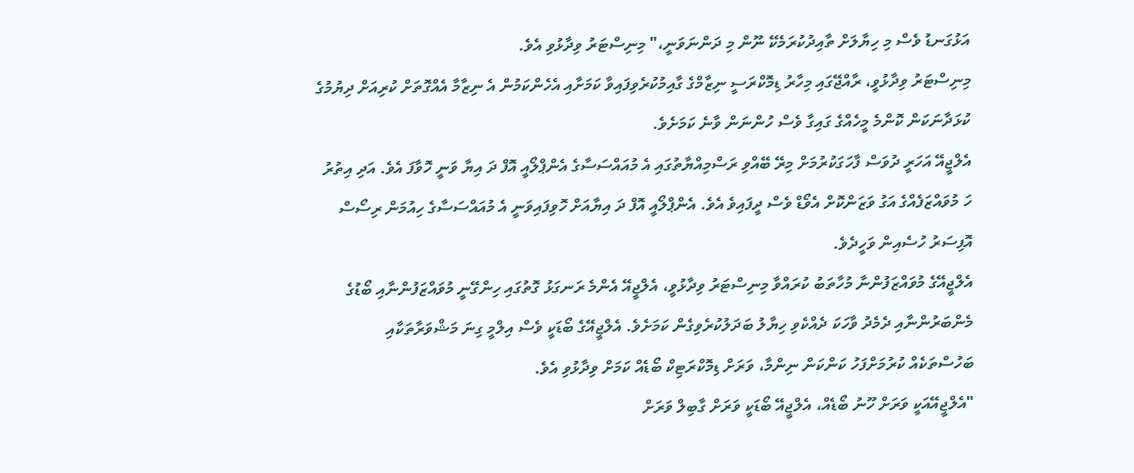އަޅުގަނޑު ވެސް މި ހިޔާލަށް ތާއިދުކުރަމެކޭ ނޫން މި ދަންނަވަނީ،" މިނިސްޓަރު ވިދާޅުވި އެވެ.
މިނިސްޓަރު ވިދާޅުވީ، ރާއްޖޭގައި މިހާރު ޑިމޮކްރަސީ ނިޒާމްގެ ގާއިމުކުރެވިފައިވާ ކަމަށާއި އެހެންކަމުން އެ ނިޒާމާ އެއްގޮތަށް ކުރިއަށް ދިޔުމުގެ ކުޅަދާނަކަން ކޮންމެ މީހެއްގެ ގައިގާ ވެސް ހުންނަން ވާނެ ކަމަށެވެ.
އެލްޖީއޭ އަހަރީ ދުވަސް ފާހަގަކުރުމަށް މިރޭ ބޭއްވި ރަސްމިއްޔާތުގައި އެ މުއައްސަސާގެ އެންޕްލޯއީ އޮފް ދަ އިޔާ ވަނީ ހޮވާފަ އެވެ. އަދި އިތުރު ހަ މުވައްޒަފެއްގެ އަގު ވަޒަންކޮށް އެވޯޑް ވެސް ދީފައިވެ އެވެ. އެންޕްލޯއީ އޮފް ދަ އިޔާއަށް ހޮވިފައިވަނީ އެ މުއައްސަސާގެ ހިއުމަން ރިސޯސް އޮފިސަރު ހުސެއިން ވަހީދެވެ.
އެލްޖީއޭގެ މުވައްޒަފުންނާ މުހާތަބު ކުރައްވާ މިނިސްޓަރު ވިދާޅުވީ، އެލްޖީއޭ އެންމެ ރަނގަޅު ގޮތުގައި ހިންގޭނީ މުވައްޒަފުންނާއި ބޯޑުގެ މެންބަރުންނާއި ދެމެދު ވާހަކަ ދެއްކެވި ހިޔާލު ބަދަލުކުރެވިގެން ކަމަށެވެ. އެލްޖީއޭގެ ބޯޑަކީ ވެސް އިލްމީ ގިނަ މަޝްވަރާތަކާއި ބަހުސްތަކެއް ކުރުމަށްފަހު ކަންކަން ނިންމާ، ވަރަށް ޑިމޮކްރަޓިކް ބޯޑެއް ކަމަށް ވިދާޅުވި އެވެ.
"އެލްޖީއޭއަކީ ވަރަށް ހޫނު ބޯޑެއް، އެލްޖީއޭ ބޯޑަކީ ވަރަށް ގާބިލް ވަރަށް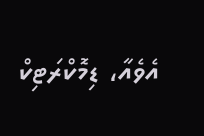އެވެއާ، ޑިމޮކްރަޓިކް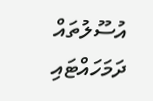އުސޫލުތައް ދަމަހައްޓައި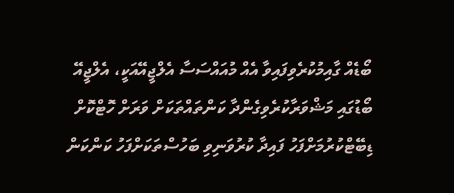ބޯޑެއް ގާއިމުކުރެވިފައިވާ އެއް މުއައްސަސާ އެލްޖީއޭއަކީ، އެލްޖީއޭ ބޯޑުގައި މަޝްވަރާކުރެވިގެންދާ ކަންތައްތަކަށް ވަރަށް ހޮޓްކޮށް ޑިބޭޓްކުރުމަށްފަހު ފައިދާ ކުރުވަނިވި ބަހުސްތަކަށްފަހު ކަންކަން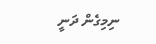ނިމިގެން ދަނީ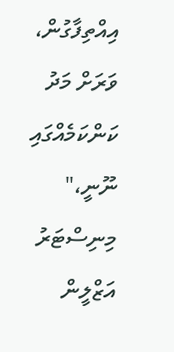އިއްތިފާގުން، ވަރަށް މަދު ކަންކަމެއްގައި ނޫނީ،" މިނިސްޓަރު އަޒްލީން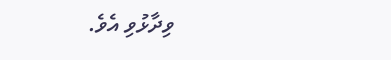ވިދާޅުވި އެވެ.